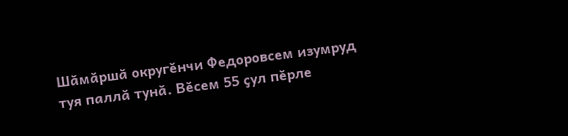Шӑмӑршӑ округӗнчи Федоровсем изумруд туя паллӑ тунӑ. Вӗсем 55 ҫул пӗрле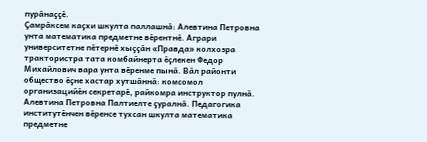пурӑнаҫҫӗ.
Ҫамрӑксем каҫхи шкулта паллашнӑ: Алевтина Петровна унта математика предметне вӗрентнӗ. Аграри университетне пӗтернӗ хыҫҫӑн «Правда» колхозра трактористра тата комбайнерта ӗҫлекен Федор Михайлович вара унта вӗренме пынӑ. Вӑл районти общество ӗҫне хастар хутшӑннӑ: комсомол организацийӗн секретарӗ, райкомра инструктор пулнӑ.
Алевтина Петровна Палтиелте ҫуралнӑ. Педагогика институтӗнчен вӗренсе тухсан шкулта математика предметне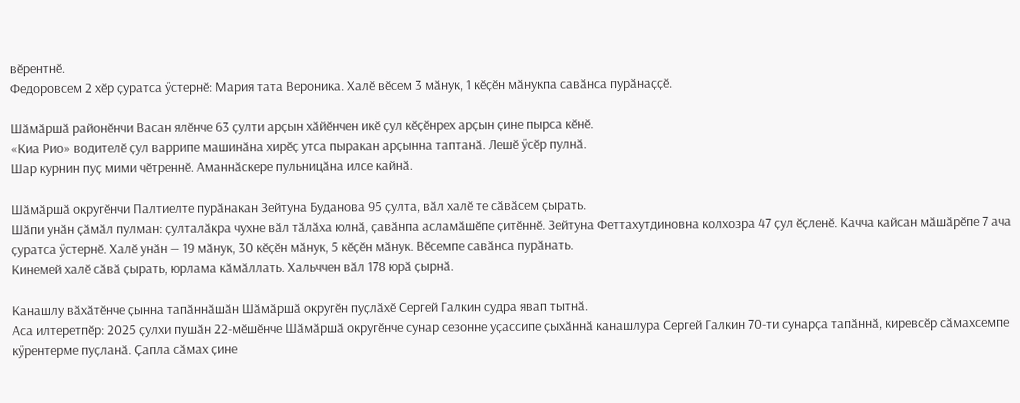вӗрентнӗ.
Федоровсем 2 хӗр ҫуратса ӳстернӗ: Мария тата Вероника. Халӗ вӗсем 3 мӑнук, 1 кӗҫӗн мӑнукпа савӑнса пурӑнаҫҫӗ.

Шӑмӑршӑ районӗнчи Васан ялӗнче 63 ҫулти арҫын хӑйӗнчен икӗ ҫул кӗҫӗнрех арҫын ҫине пырса кӗнӗ.
«Киа Рио» водителӗ ҫул варрипе машинӑна хирӗҫ утса пыракан арҫынна таптанӑ. Лешӗ ӳсӗр пулнӑ.
Шар курнин пуҫ мими чӗтреннӗ. Аманнӑскере пульницӑна илсе кайнӑ.

Шӑмӑршӑ округӗнчи Палтиелте пурӑнакан Зейтуна Буданова 95 ҫулта, вӑл халӗ те сӑвӑсем ҫырать.
Шӑпи унӑн ҫӑмӑл пулман: ҫулталӑкра чухне вӑл тӑлӑха юлнӑ, ҫавӑнпа асламӑшӗпе ҫитӗннӗ. Зейтуна Феттахутдиновна колхозра 47 ҫул ӗҫленӗ. Качча кайсан мӑшӑрӗпе 7 ача ҫуратса ӳстернӗ. Халӗ унӑн — 19 мӑнук, 30 кӗҫӗн мӑнук, 5 кӗҫӗн мӑнук. Вӗсемпе савӑнса пурӑнать.
Кинемей халӗ сӑвӑ ҫырать, юрлама кӑмӑллать. Хальччен вӑл 178 юрӑ ҫырнӑ.

Канашлу вӑхӑтӗнче ҫынна тапӑннӑшӑн Шӑмӑршӑ округӗн пуҫлӑхӗ Сергей Галкин судра явап тытнӑ.
Аса илтеретпӗр: 2025 ҫулхи пушӑн 22-мӗшӗнче Шӑмӑршӑ округӗнче сунар сезонне уҫассипе ҫыхӑннӑ канашлура Сергей Галкин 70-ти сунарҫа тапӑннӑ, киревсӗр сӑмахсемпе кӳрентерме пуҫланӑ. Ҫапла сӑмах ҫине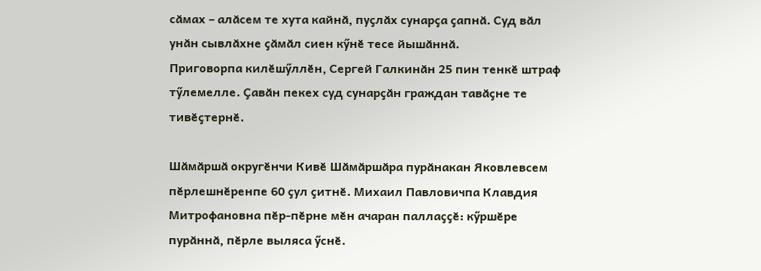сӑмах – алӑсем те хута кайнӑ, пуҫлӑх сунарҫа ҫапнӑ. Суд вӑл унӑн сывлӑхне ҫӑмӑл сиен кӳнӗ тесе йышӑннӑ.
Приговорпа килӗшӳллӗн, Сергей Галкинӑн 25 пин тенкӗ штраф тӳлемелле. Ҫавӑн пекех суд сунарҫӑн граждан тавӑҫне те тивӗҫтернӗ.

Шӑмӑршӑ округӗнчи Кивӗ Шӑмӑршӑра пурӑнакан Яковлевсем пӗрлешнӗренпе 60 ҫул ҫитнӗ. Михаил Павловичпа Клавдия Митрофановна пӗр-пӗрне мӗн ачаран паллаҫҫӗ: кӳршӗре пурӑннӑ, пӗрле выляса ӳснӗ.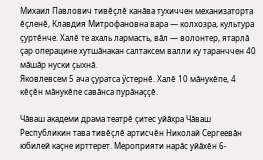Михаил Павлович тивӗҫлӗ канӑва тухиччен механизаторта ӗҫленӗ, Клавдия Митрофановна вара — колхозра, культура ҫуртӗнче. Халӗ те ахаль лармасть, вӑл — волонтер, ятарлӑ ҫар операцине хутшӑнакан салтаксем валли ку таранччен 40 мӑшӑр нуски ҫыхнӑ.
Яковлевсем 5 ача ҫуратса ӳстернӗ. Халӗ 10 мӑнукӗпе, 4 кӗҫӗн мӑнукӗпе савӑнса пурӑнаҫҫӗ.

Чӑваш академи драма театрӗ ҫитес уйӑхра Чӑваш Республикин тава тивӗҫлӗ артисчӗн Николай Сергеевӑн юбилей каҫне ирттерет. Мероприяти нарӑс уйӑхӗн 6-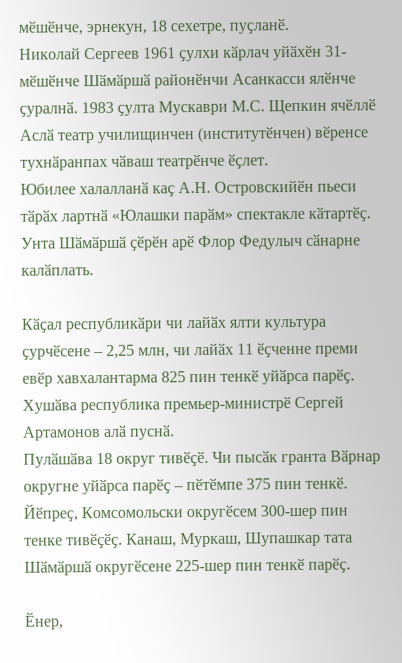мӗшӗнче, эрнекун, 18 сехетре, пуҫланӗ.
Николай Сергеев 1961 ҫулхи кӑрлач уйӑхӗн 31-мӗшӗнче Шӑмӑршӑ районӗнчи Асанкасси ялӗнче ҫуралнӑ. 1983 ҫулта Мускаври М.С. Щепкин ячӗллӗ Аслӑ театр училищинчен (институтӗнчен) вӗренсе тухнӑранпах чӑваш театрӗнче ӗҫлет.
Юбилее халалланӑ каҫ А.Н. Островскийӗн пьеси тӑрӑх лартнӑ «Юлашки парӑм» спектакле кӑтартӗҫ. Унта Шӑмӑршӑ ҫӗрӗн арӗ Флор Федулыч сӑнарне калӑплать.

Кӑҫал республикӑри чи лайӑх ялти культура ҫурчӗсене – 2,25 млн, чи лайӑх 11 ӗҫченне преми евӗр хавхалантарма 825 пин тенкӗ уйӑрса парӗҫ. Хушӑва республика премьер-министрӗ Сергей Артамонов алӑ пуснӑ.
Пулӑшӑва 18 округ тивӗҫӗ. Чи пысӑк гранта Вӑрнар округне уйӑрса парӗҫ – пӗтӗмпе 375 пин тенкӗ. Йӗпреҫ, Комсомольски округӗсем 300-шер пин тенке тивӗҫӗҫ. Канаш, Муркаш, Шупашкар тата Шӑмӑршӑ округӗсене 225-шер пин тенкӗ парӗҫ.

Ӗнер,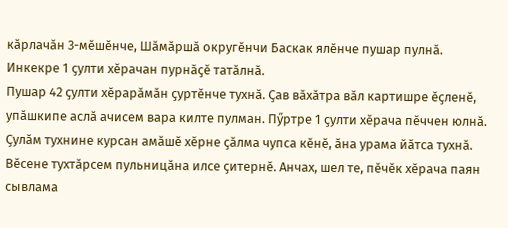кӑрлачӑн 3-мӗшӗнче, Шӑмӑршӑ округӗнчи Баскак ялӗнче пушар пулнӑ. Инкекре 1 ҫулти хӗрачан пурнӑҫӗ татӑлнӑ.
Пушар 42 ҫулти хӗрарӑмӑн ҫуртӗнче тухнӑ. Ҫав вӑхӑтра вӑл картишре ӗҫленӗ, упӑшкипе аслӑ ачисем вара килте пулман. Пӳртре 1 ҫулти хӗрача пӗччен юлнӑ. Ҫулӑм тухнине курсан амӑшӗ хӗрне ҫӑлма чупса кӗнӗ, ӑна урама йӑтса тухнӑ. Вӗсене тухтӑрсем пульницӑна илсе ҫитернӗ. Анчах, шел те, пӗчӗк хӗрача паян сывлама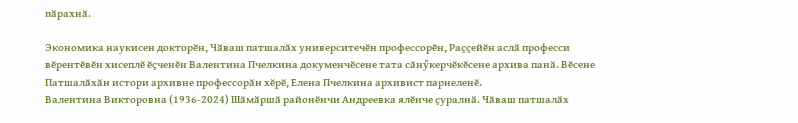пӑрахнӑ.

Экономика наукисен докторӗн, Чӑваш патшалӑх университечӗн профессорӗн, Раҫҫейӗн аслӑ професси вӗрентӗвӗн хисеплӗ ӗҫченӗн Валентина Пчелкина докуменчӗсене тата сӑнӳкерчӗкӗсене архива панӑ. Вӗсене Патшалӑхӑн истори архивне профессорӑн хӗрӗ, Елена Пчелкина архивист парнеленӗ.
Валентина Викторовна (1936-2024) Шӑмӑршӑ районӗнчи Андреевка ялӗнче ҫуралнӑ. Чӑваш патшалӑх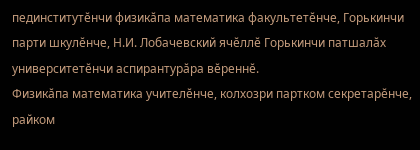пединститутӗнчи физикӑпа математика факультетӗнче, Горькинчи парти шкулӗнче, Н.И. Лобачевский ячӗллӗ Горькинчи патшалӑх университетӗнчи аспирантурӑра вӗреннӗ.
Физикӑпа математика учителӗнче, колхозри партком секретарӗнче, райком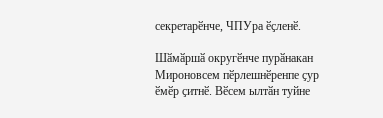секретарӗнче, ЧПУра ӗҫленӗ.

Шӑмӑршӑ округӗнче пурӑнакан Мироновсем пӗрлешнӗренпе ҫур ӗмӗр ҫитнӗ. Вӗсем ылтӑн туйне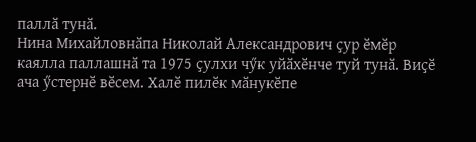паллӑ тунӑ.
Нина Михайловнӑпа Николай Александрович ҫур ӗмӗр каялла паллашнӑ та 1975 ҫулхи чӳк уйӑхӗнче туй тунӑ. Виҫӗ ача ӳстернӗ вӗсем. Халӗ пилӗк мӑнукӗпе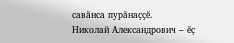савӑнса пурӑнаҫҫӗ.
Николай Александрович – ӗҫ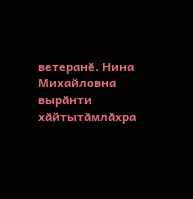ветеранӗ. Нина Михайловна вырӑнти хӑйтытӑмлӑхра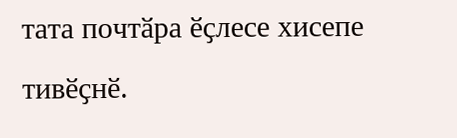тата почтӑра ӗҫлесе хисепе тивӗҫнӗ.